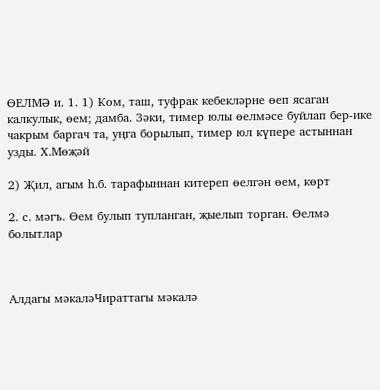ӨЕЛМӘ и. 1. 1) Ком, таш, туфрак кебекләрне өеп ясаган калкулык, өем; дамба. Зәки, тимер юлы өелмәсе буйлап бер-ике чакрым баргач та, уңга борылып, тимер юл күпере астыннан узды. Х.Мөҗәй

2) Җил, агым һ.б. тарафыннан китереп өелгән өем, көрт

2. с. мәгъ. Өем булып тупланган, җыелып торган. Өелмә болытлар



Алдагы мәкаләЧираттагы мәкалә